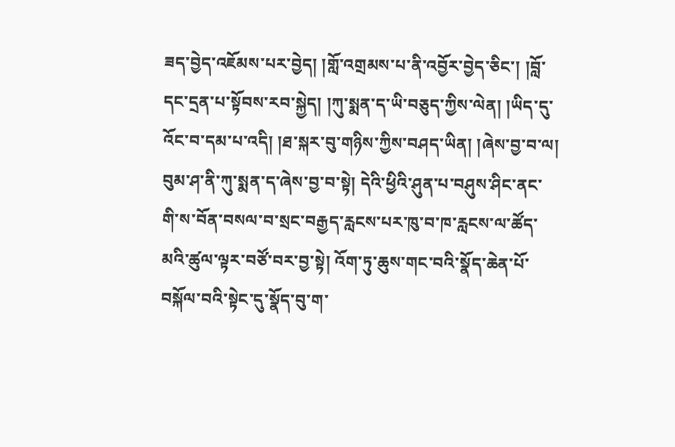ཟད་བྱེད་འཇོམས་པར་བྱེད། །གློ་འགྲམས་པ་ནི་འབྱོར་བྱེད་ཅིང་། །བློ་དང་དྲན་པ་སྟོབས་རབ་སྐྱེད། །ཀུ་སྨན་ད་ཡི་བཅུད་ཀྱིས་ལེན། །ཡིད་དུ་འོང་བ་དམ་པ་འདི། །ཐ་སྐར་བུ་གཉིས་ཀྱིས་བཤད་ཡིན། །ཞེས་བྱ་བ་ལ། བུམ་ཤ་ནི་ཀུ་སྨན་ད་ཞེས་བྱ་བ་སྟེ། དེའི་ཕྱིའི་ཤུན་པ་བཤུས་ཤིང་ནང་གི་ས་བོན་བསལ་བ་སྲང་བརྒྱད་རླངས་པར་ཁུ་བ་ཁ་རླངས་ལ་ཚོད་མའི་ཚུལ་ལྟར་བཙོ་བར་བྱ་སྟེ། འོག་ཏུ་ཆུས་གང་བའི་སྣོད་ཆེན་པོ་བསྐོལ་བའི་སྟེང་དུ་སྣོད་བུ་ག་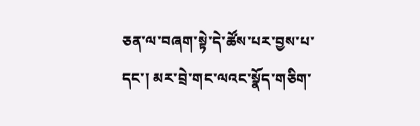ཅན་ལ་བཞག་སྟེ་དེ་ཚོས་པར་བྱས་པ་དང་། མར་བྲེ་གང་ལའང་སྣོད་གཅིག་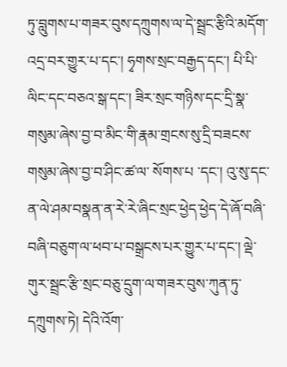ཏུ་བླུགས་པ་གཟར་བུས་དཀྲུགས་ལ་དེ་སྦྲང་རྩིའི་མདོག་འདྲ་བར་གྱུར་པ་དང་། ཧྭགས་སྲང་བརྒྱད་དང་། པི་པི་ལིང་དང་བཅའ་སྒ་དང་། ཟིར་སྲང་གཉིས་དང་དྲི་སྣ་གསུམ་ཞེས་བྱ་བ་མིང་གི་རྣམ་གྲངས་སུ་དྲི་བཟངས་གསུམ་ཞེས་བྱ་བ་ཤིང་ཚ་ལ་ སོགས་པ ་དང་། འུ་སུ་དང་ན་ལེ་ཤམ་བསྣན་ན་རེ་རེ་ཞིང་སྲང་ཕྱེད་ཕྱེད་དེ་ཞོ་བཞི་བཞི་བཅུག་ལ་ཕབ་པ་བསྒྲངས་པར་གྱུར་པ་དང་། ལྡེ་གུར་སྦྲང་རྩི་སྲང་བཅུ་དྲུག་ལ་གཟར་བུས་ཀུན་ཏུ་དཀྲུགས་ཏེ། དེའི་འོག་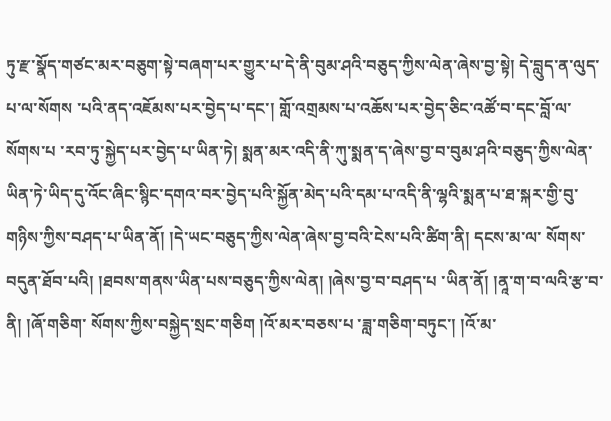ཏུ་རྫ་སྣོད་གཙང་མར་བཅུག་སྟེ་བཞག་པར་གྱུར་པ་དེ་ནི་བུམ་ཤའི་བཅུད་ཀྱིས་ལེན་ཞེས་བྱ་སྟེ། དེ་བླུད་ན་ལུད་ པ་ལ་སོགས ་པའི་ནད་འཇོམས་པར་བྱེད་པ་དང་། གློ་འགྲམས་པ་འཆོས་པར་བྱེད་ཅིང་འཚོ་བ་དང་བློ་ལ་ སོགས་པ ་རབ་ཏུ་སྐྱེད་པར་བྱེད་པ་ཡིན་ཏེ། སྨན་མར་འདི་ནི་ཀུ་སྨན་ད་ཞེས་བྱ་བ་བུམ་ཤའི་བཅུད་ཀྱིས་ལེན་ཡིན་ཏེ་ཡིད་དུ་འོང་ཞིང་སྙིང་དགའ་བར་བྱེད་པའི་སྐྱོན་མེད་པའི་དམ་པ་འདི་ནི་ལྷའི་སྨན་པ་ཐ་སྐར་གྱི་བུ་གཉིས་ཀྱིས་བཤད་པ་ཡིན་ནོ། །དེ་ཡང་བཅུད་ཀྱིས་ལེན་ཞེས་བྱ་བའི་ངེས་པའི་ཚིག་ནི། དངས་མ་ལ་ སོགས་བདུན་ཐོབ་པའི། །ཐབས་གནས་ཡིན་པས་བཅུད་ཀྱིས་ལེན། །ཞེས་བྱ་བ་བཤད་པ ་ཡིན་ནོ། །ནཱ་ག་བ་ལའི་རྩ་བ་ནི། །ཞོ་གཅིག་ སོགས་ཀྱིས་བསྐྱེད་སྲང་གཅིག །འོ་མར་བཅས་པ ་ཟླ་གཅིག་བཏུང་། །འོ་མ་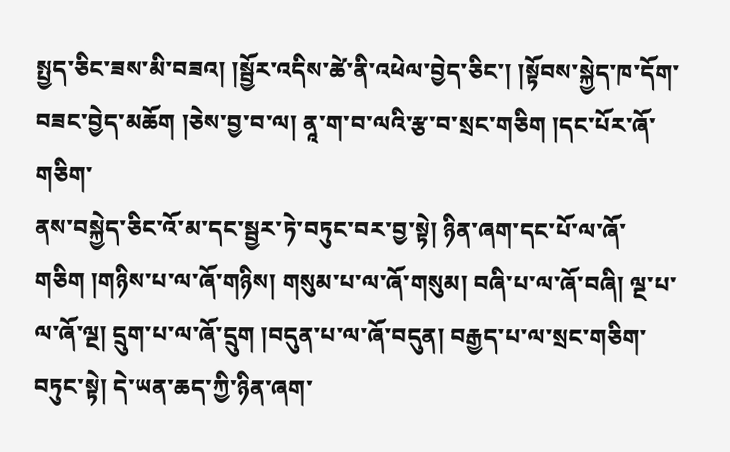སྤྱད་ཅིང་ཟས་མི་བཟའ། །སྦྱོར་འདིས་ཚེ་ནི་འཕེལ་བྱེད་ཅིང་། །སྟོབས་སྐྱེད་ཁ་དོག་བཟང་བྱེད་མཆོག །ཅེས་བྱ་བ་ལ། ནཱ་ག་བ་ལའི་རྩ་བ་སྲང་གཅིག །དང་པོར་ཞོ་གཅིག་
ནས་བསྐྱེད་ཅིང་འོ་མ་དང་སྦྱར་ཏེ་བཏུང་བར་བྱ་སྟེ། ཉིན་ཞག་དང་པོ་ལ་ཞོ་གཅིག །གཉིས་པ་ལ་ཞོ་གཉིས། གསུམ་པ་ལ་ཞོ་གསུམ། བཞི་པ་ལ་ཞོ་བཞི། ལྔ་པ་ལ་ཞོ་ལྔ། དྲུག་པ་ལ་ཞོ་དྲུག །བདུན་པ་ལ་ཞོ་བདུན། བརྒྱད་པ་ལ་སྲང་གཅིག་བཏུང་སྟེ། དེ་ཡན་ཆད་ཀྱི་ཉིན་ཞག་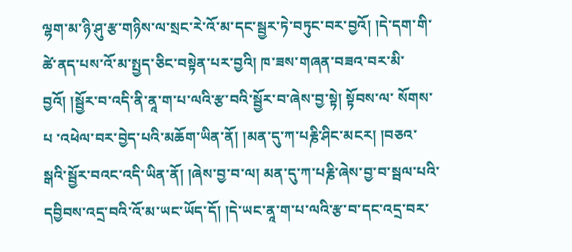ལྷག་མ་ཉི་ཤུ་རྩ་གཉིས་ལ་སྲང་རེ་འོ་མ་དང་སྦྱར་ཏེ་བཏུང་བར་བྱའོ། །དེ་དག་གི་ཚེ་ནད་པས་འོ་མ་སྤྱད་ཅིང་བསྟེན་པར་བྱའི། ཁ་ཟས་གཞན་བཟའ་བར་མི་བྱའོ། །སྦྱོར་བ་འདི་ནི་ནཱ་ག་པ་ལའི་རྩ་བའི་སྦྱོར་བ་ཞེས་བྱ་སྟེ། སྟོབས་ལ་ སོགས་པ ་འཕེལ་བར་བྱེད་པའི་མཆོག་ཡིན་ནོ། །མན་དུ་ཀ་པརྞི་ཤིང་མངར། །བཅའ་སྒའི་སྦྱོར་བའང་འདི་ཡིན་ནོ། །ཞེས་བྱ་བ་ལ། མན་དུ་ཀ་པརྞི་ཞེས་བྱ་བ་སྦལ་པའི་དབྱིབས་འདྲ་བའི་འོ་མ་ཡང་ཡོད་དོ། །དེ་ཡང་ནཱ་ག་པ་ལའི་རྩ་བ་དང་འདྲ་བར་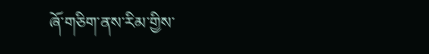ཞོ་གཅིག་ནས་རིམ་གྱིས་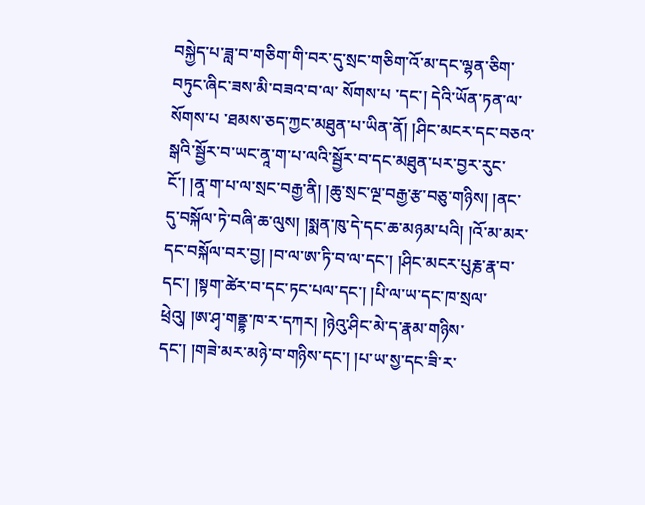བསྐྱེད་པ་ཟླ་བ་གཅིག་གི་བར་དུ་སྲང་གཅིག་འོ་མ་དང་ལྷན་ཅིག་བཏུང་ཞིང་ཟས་མི་བཟའ་བ་ལ་ སོགས་པ ་དང་། དེའི་ཡོན་ཏན་ལ་ སོགས་པ ་ཐམས་ཅད་ཀྱང་མཐུན་པ་ཡིན་ནོ། །ཤིང་མངར་དང་བཅའ་སྒའི་སྦྱོར་བ་ཡང་ནཱ་ག་པ་ལའི་སྦྱོར་བ་དང་མཐུན་པར་བྱར་རུང་ངོ་། །ནཱ་ག་པ་ལ་སྲང་བརྒྱ་ནི། །ཆུ་སྲང་ལྔ་བརྒྱ་རྩ་བཅུ་གཉིས། །ནང་དུ་བསྐོལ་ཏེ་བཞི་ཆ་ལུས། །སྨན་ཁུ་དེ་དང་ཆ་མཉམ་པའི། །འོ་མ་མར་དང་བསྐོལ་བར་བྱ། །བ་ལ་ཨ་ཏི་བ་ལ་དང་། །ཤིང་མངར་པུརྞ་རྣ་བ་དང་། །སྟག་ཚེར་བ་དང་ཏང་པལ་དང་། །པི་ལ་ཡ་དང་ཁ་སྲལ་ཕྲེའུ། །ཨ་ཤྭ་གནྡྷ་ཁ་ར་དཀར། །ཉེའུ་ཤིང་མེ་ད་རྣམ་གཉིས་དང་། །གཟེ་མར་མཉེ་བ་གཉིས་དང་། །པ་ཡ་སྱ་དང་ཟི་ར་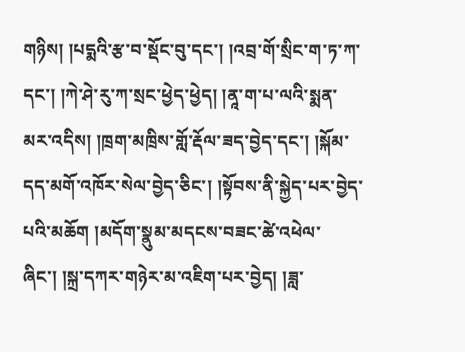གཉིས། །པདྨའི་རྩ་བ་སྡོང་བུ་དང་། །འབྲ་གོ་སྲིང་ག་ཏ་ཀ་དང་། །ཀེ་ཤེ་རུ་ཀ་སྲང་ཕྱེད་ཕྱེད། །ནཱ་ག་པ་ལའི་སྨན་མར་འདིས། །ཁྲག་མཁྲིས་གློ་རྡོལ་ཟད་བྱེད་དང་། །སྐོམ་དད་མགོ་འཁོར་སེལ་བྱེད་ཅིང་། །སྟོབས་ནི་སྐྱེད་པར་བྱེད་པའི་མཆོག །མདོག་སྣུམ་མདངས་བཟང་ཚེ་འཕེལ་ཞིང་། །སྐྲ་དཀར་གཉེར་མ་འཇིག་པར་བྱེད། །ཟླ་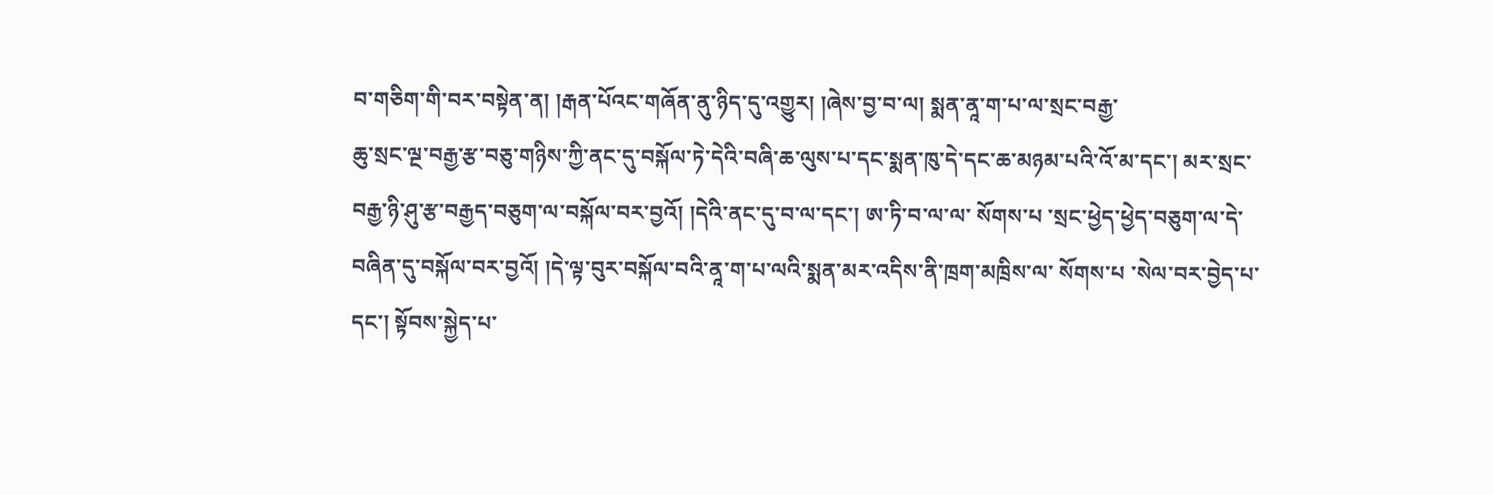བ་གཅིག་གི་བར་བསྟེན་ན། །རྒན་པོའང་གཞོན་ནུ་ཉིད་དུ་འགྱུར། །ཞེས་བྱ་བ་ལ། སྨན་ནཱ་ག་པ་ལ་སྲང་བརྒྱ་
ཆུ་སྲང་ལྔ་བརྒྱ་རྩ་བཅུ་གཉིས་ཀྱི་ནང་དུ་བསྐོལ་ཏེ་དེའི་བཞི་ཆ་ལུས་པ་དང་སྨན་ཁུ་དེ་དང་ཆ་མཉམ་པའི་འོ་མ་དང་། མར་སྲང་བརྒྱ་ཉི་ཤུ་རྩ་བརྒྱད་བཅུག་ལ་བསྐོལ་བར་བྱའོ། །དེའི་ནང་དུ་བ་ལ་དང་། ཨ་ཏི་བ་ལ་ལ་ སོགས་པ ་སྲང་ཕྱེད་ཕྱེད་བཅུག་ལ་དེ་བཞིན་དུ་བསྐོལ་བར་བྱའོ། །དེ་ལྟ་བུར་བསྐོལ་བའི་ནཱ་ག་པ་ལའི་སྨན་མར་འདིས་ནི་ཁྲག་མཁྲིས་ལ་ སོགས་པ ་སེལ་བར་བྱེད་པ་དང་། སྟོབས་སྐྱེད་པ་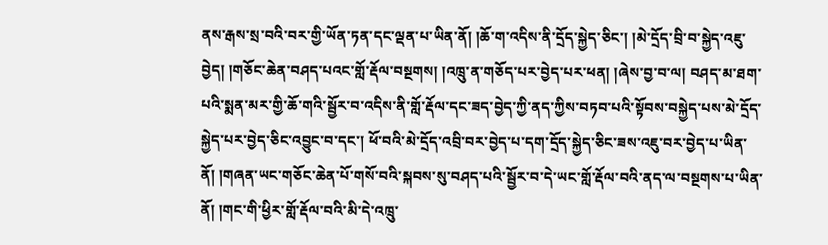ནས་རྒས་སྲ་བའི་བར་གྱི་ཡོན་ཏན་དང་ལྡན་པ་ཡིན་ནོ། །ཆོ་ག་འདིས་ནི་དྲོད་སྐྱེད་ཅིང་། །མེ་དྲོད་བྲི་བ་སྐྱེད་འཇུ་བྱེད། །གཅོང་ཆེན་བཤད་པའང་གློ་རྡོལ་བསྔགས། །འཁྲུ་ན་གཅོད་པར་བྱེད་པར་ཕན། །ཞེས་བྱ་བ་ལ། བཤད་མ་ཐག་པའི་སྨན་མར་གྱི་ཆོ་གའི་སྦྱོར་བ་འདིས་ནི་གློ་རྡོལ་དང་ཟད་བྱེད་ཀྱི་ནད་ཀྱིས་བཏབ་པའི་སྟོབས་བསྐྱེད་པས་མེ་དྲོད་སྐྱེད་པར་བྱེད་ཅིང་འབྱུང་བ་དང་། ཕོ་བའི་མེ་དྲོད་འབྲི་བར་བྱེད་པ་དག་དྲོད་སྐྱེད་ཅིང་ཟས་འཇུ་བར་བྱེད་པ་ཡིན་ནོ། །གཞན་ཡང་གཅོང་ཆེན་པོ་གསོ་བའི་སྐབས་སུ་བཤད་པའི་སྦྱོར་བ་དེ་ཡང་གློ་རྡོལ་བའི་ནད་ལ་བསྔགས་པ་ཡིན་ནོ། །གང་གི་ཕྱིར་གློ་རྡོལ་བའི་མི་དེ་འཁྲུ་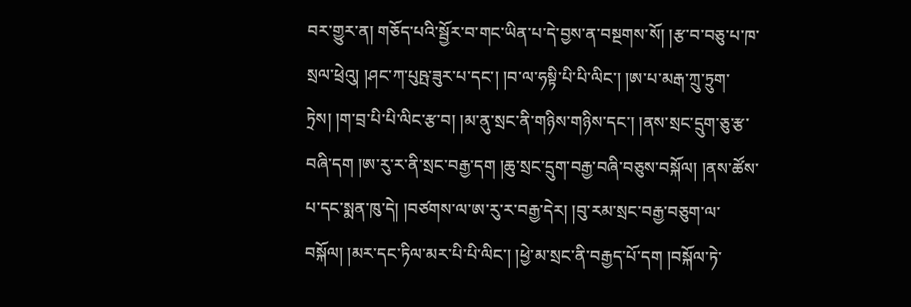བར་གྱུར་ན། གཅོད་པའི་སྦྱོར་བ་གང་ཡིན་པ་དེ་བྱས་ན་བསྔགས་སོ། །རྩ་བ་བཅུ་པ་ཁ་སྲལ་ཕྲེའུ། །ཤང་ཀ་པུཥྤ་ཟུར་པ་དང་། །བ་ལ་ཧསྟི་པི་པི་ལིང་། །ཨ་པ་མརྒ་ཀྲུ་ཏྲུག་ཏྲེས། །ག་བྲ་པི་པི་ལིང་རྩ་བ། །མ་ནུ་སྲང་ནི་གཉིས་གཉིས་དང་། །ནས་སྲང་དྲུག་ཅུ་རྩ་བཞི་དག །ཨ་རུ་ར་ནི་སྲང་བརྒྱ་དག །ཆུ་སྲང་དྲུག་བརྒྱ་བཞི་བཅུས་བསྐོལ། །ནས་ཚོས་པ་དང་སྨན་ཁུ་དེ། །བཙགས་ལ་ཨ་རུ་ར་བརྒྱ་དེར། །བུ་རམ་སྲང་བརྒྱ་བཅུག་ལ་བསྐོལ། །མར་དང་ཏིལ་མར་པི་པི་ལིང་། །ཕྱེ་མ་སྲང་ནི་བརྒྱད་པོ་དག །བསྐོལ་ཏེ་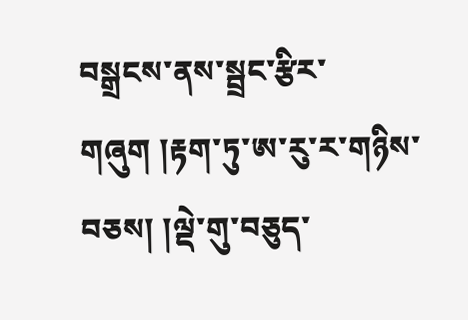བསྒྲངས་ནས་སྦྲང་རྩིར་གཞུག །རྟག་ཏུ་ཨ་རུ་ར་གཉིས་བཅས། །ལྡེ་གུ་བཅུད་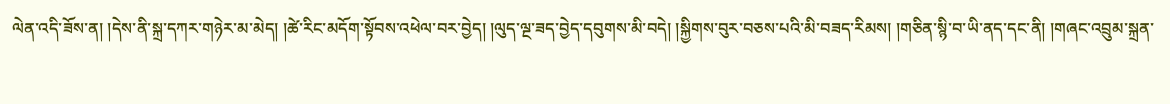ལེན་འདི་ཟོས་ན། །དེས་ནི་སྐྲ་དཀར་གཉེར་མ་མེད། །ཚེ་རིང་མདོག་སྟོབས་འཕེལ་བར་བྱེད། །ལུད་ལྔ་ཟད་བྱེད་དབུགས་མི་བདེ། །སྐྱིགས་བུར་བཅས་པའི་མི་བཟད་རིམས། །གཅིན་སྙི་བ་ཡི་ནད་དང་ནི། །གཞང་འབྲུམ་སྐྲན་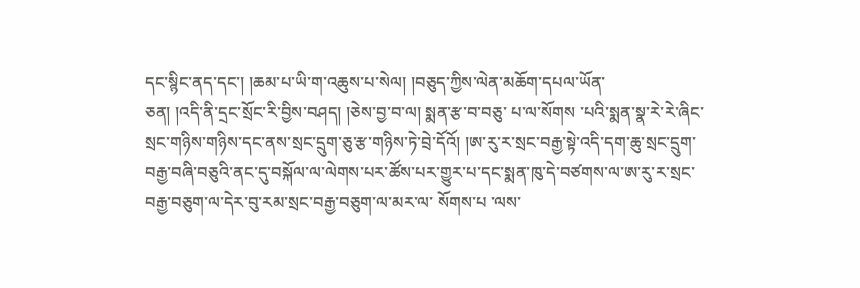དང་སྙིང་ནད་དང་། །ཆམ་པ་ཡི་ག་འཆུས་པ་སེལ། །བཅུད་ཀྱིས་ལེན་མཆོག་དཔལ་ཡོན་
ཅན། །འདི་ནི་དྲང་སྲོང་རི་བྱིས་བཤད། །ཅེས་བྱ་བ་ལ། སྨན་རྩ་བ་བཅུ་ པ་ལ་སོགས ་པའི་སྨན་སྣ་རེ་རེ་ཞིང་སྲང་གཉིས་གཉིས་དང་ནས་སྲང་དྲུག་ཅུ་རྩ་གཉིས་ཏེ་བྲེ་དོའོ། །ཨ་རུ་ར་སྲང་བརྒྱ་སྟེ་འདི་དག་ཆུ་སྲང་དྲུག་བརྒྱ་བཞི་བཅུའི་ནང་དུ་བསྐོལ་ལ་ལེགས་པར་ཚོས་པར་གྱུར་པ་དང་སྨན་ཁུ་དེ་བཙགས་ལ་ཨ་རུ་ར་སྲང་བརྒྱ་བཅུག་ལ་དེར་བུ་རམ་སྲང་བརྒྱ་བཅུག་ལ་མར་ལ་ སོགས་པ ་ལས་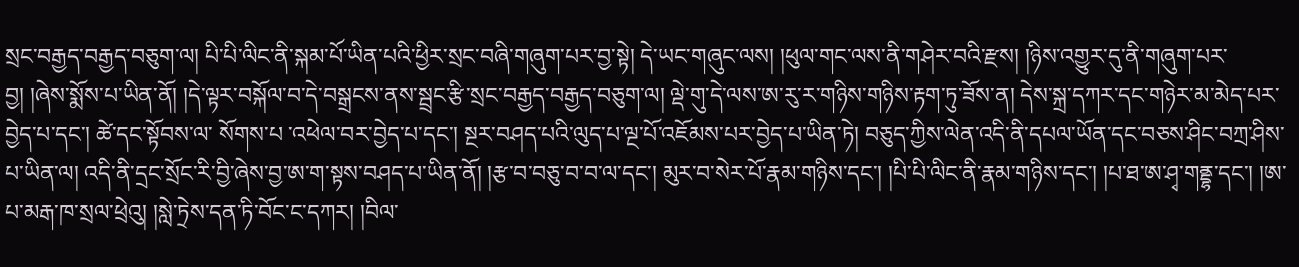སྲང་བརྒྱད་བརྒྱད་བཅུག་ལ། པི་པི་ལིང་ནི་སྐམ་པོ་ཡིན་པའི་ཕྱིར་སྲང་བཞི་གཞུག་པར་བྱ་སྟེ། དེ་ཡང་གཞུང་ལས། །ཕུལ་གང་ལས་ནི་གཤེར་བའི་རྫས། །ཉིས་འགྱུར་དུ་ནི་གཞུག་པར་བྱ། །ཞེས་སྨོས་པ་ཡིན་ནོ། །དེ་ལྟར་བསྐོལ་བ་དེ་བསྒྲངས་ནས་སྦྲང་རྩི་སྲང་བརྒྱད་བརྒྱད་བཅུག་ལ། ལྡེ་གུ་དེ་ལས་ཨ་རུ་ར་གཉིས་གཉིས་རྟག་ཏུ་ཟོས་ན། དེས་སྐྲ་དཀར་དང་གཉེར་མ་མེད་པར་བྱེད་པ་དང་། ཚེ་དང་སྟོབས་ལ་ སོགས་པ ་འཕེལ་བར་བྱེད་པ་དང་། སྔར་བཤད་པའི་ལུད་པ་ལྔ་པོ་འཇོམས་པར་བྱེད་པ་ཡིན་ཏེ། བཅུད་ཀྱིས་ལེན་འདི་ནི་དཔལ་ཡོན་དང་བཅས་ཤིང་བཀྲ་ཤིས་པ་ཡིན་ལ། འདི་ནི་དྲང་སྲོང་རི་བྱི་ཞེས་བྱ་ཨ་ག་སྟས་བཤད་པ་ཡིན་ནོ། །རྩ་བ་བཅུ་བ་བ་ལ་དང་། མུར་བ་སེར་པོ་རྣམ་གཉིས་དང་། །པི་པི་ལིང་ནི་རྣམ་གཉིས་དང་། །པ་ཐ་ཨ་ཤྭ་གནྡྷ་དང་། །ཨ་པ་མརྒ་ཁ་སྲལ་ཕྲེའུ། །སླེ་ཏྲེས་དན་ཏི་བོང་ང་དཀར། །བིལ་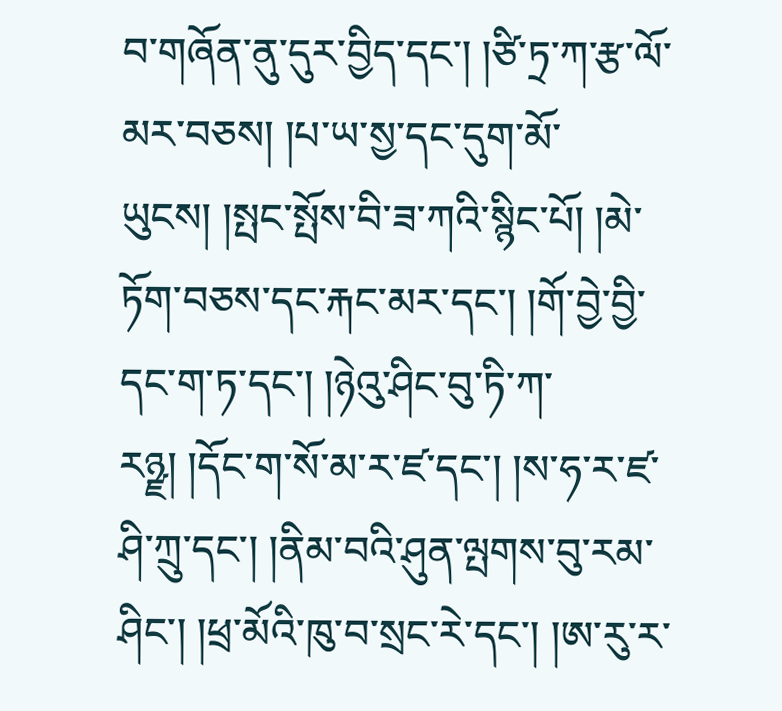བ་གཞོན་ནུ་དུར་བྱིད་དང་། །ཙི་ཏྲ་ཀ་རྩ་ལོ་མར་བཅས། །པ་ཡ་སྱ་དང་དུག་མོ་ཡུངས། །སྤང་སྤོས་བི་ཟ་ཀའི་སྙིང་པོ། །མེ་ཏོག་བཅས་དང་རྐང་མར་དང་། །གོ་བྱེ་བྱི་དང་ག་ཏ་དང་། །ཉེའུ་ཤིང་བུ་ཏི་ཀ་རཉྫ། །དོང་ག་སོ་མ་ར་ཛ་དང་། །ས་ཧ་ར་ཛ་ཤི་ཀྲུ་དང་། །ནིམ་བའི་ཤུན་ལྤགས་བུ་རམ་ཤིང་། །ཕྲ་མོའི་ཁུ་བ་སྲང་རེ་དང་། །ཨ་རུ་ར་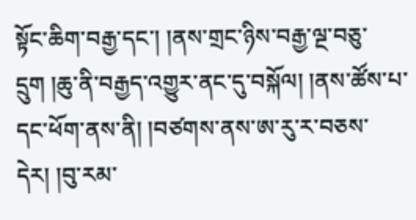སྟོང་ཆིག་བརྒྱ་དང་། །ནས་གྲང་ཉིས་བརྒྱ་ལྔ་བཅུ་དྲུག །ཆུ་ནི་བརྒྱད་འགྱུར་ནང་དུ་བསྐོལ། །ནས་ཚོས་པ་དང་ཕོག་ནས་ནི། །བཙགས་ནས་ཨ་རུ་ར་བཅས་དེར། །བུ་རམ་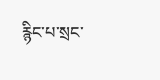རྙིང་པ་སྲང་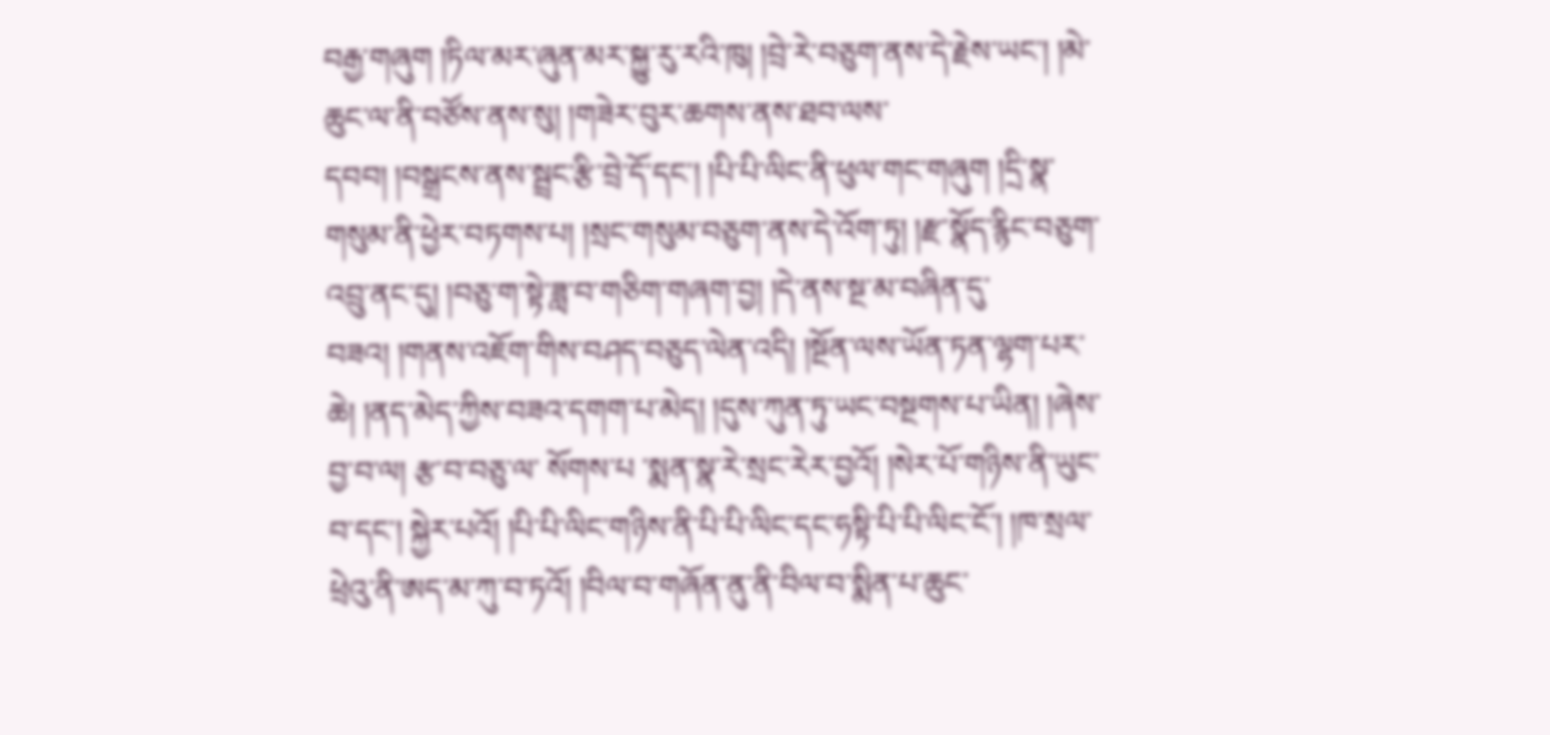བརྒྱ་གཞུག །ཏིལ་མར་ཞུན་མར་སྐྱུ་རུ་རའི་ཁུ། །བྲེ་རེ་བཅུག་ནས་དེ་རྗེས་ཡང་། །མེ་ཆུང་ལ་ནི་བཙོས་ནས་སུ། །གཟེར་བུར་ཆགས་ནས་ཐབ་ལས་
དབབ། །བསྒྲངས་ནས་སྦྲང་རྩི་བྲེ་དོ་དང་། །པི་པི་ལིང་ནི་ཕུལ་གང་གཞུག །དྲི་སྣ་གསུམ་ནི་ཕྱེར་བཏགས་པ། །སྲང་གསུམ་བཅུག་ནས་དེ་འོག་ཏུ། །རྫ་སྣོད་རྙིང་བཅུག་འབྲུ་ནང་དུ། །བཅུ་ག་སྟེ་ཟླ་བ་གཅིག་གཞག་བྱ། །དེ་ནས་སྔ་མ་བཞིན་དུ་བཟའ། །གནས་འཇོག་གིས་བཤད་བཅུད་ལེན་འདི། །སྔོན་ལས་ཡོན་ཏན་ལྷག་པར་ཆེ། །ནད་མེད་ཀྱིས་བཟའ་དགག་པ་མེད། །དུས་ཀུན་ཏུ་ཡང་བསྔགས་པ་ཡིན། །ཞེས་བྱ་བ་ལ། རྩ་བ་བཅུ་ལ་ སོགས་པ ་སྨན་སྣ་རེ་སྲང་རེར་བྱའོ། །སེར་པོ་གཉིས་ནི་ཡུང་བ་དང་། སྐྱེར་པའོ། །པི་པི་ལིང་གཉིས་ནི་པི་པི་ལིང་དང་ཧསྟི་པི་པི་ལིང་ངོ་། །ཁ་སྲལ་ཕྲེའུ་ནི་ཨད་མ་ཀུ་བ་ཏའོ། །བིལ་བ་གཞོན་ནུ་ནི་བིལ་བ་སྨིན་པ་ཆུང་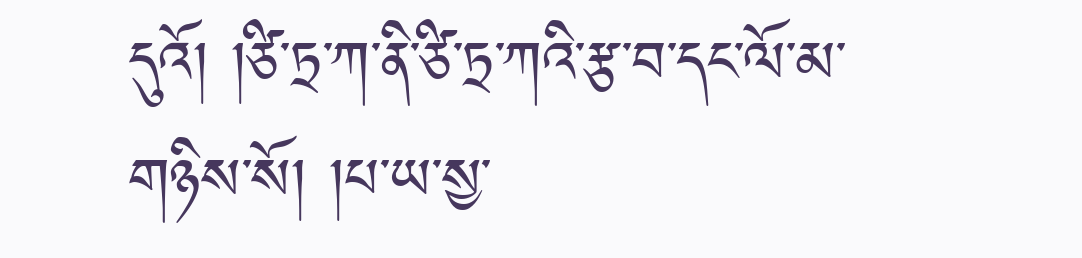དུའོ། །ཙི་ཏྲ་ཀ་ནི་ཙི་ཏྲ་ཀའི་རྩ་བ་དང་ལོ་མ་གཉིས་སོ། །པ་ཡ་སྱ་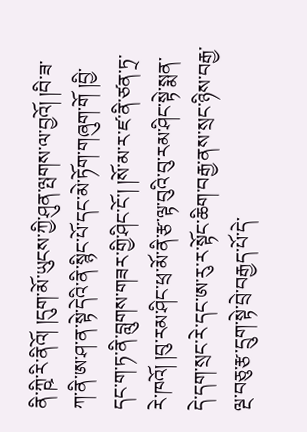ནི་ཀྵི་རི་ནིའོ། །དུག་མོ་ཡུངས་ཀྱི་ཤུན་ལྤགས་ལ་བྱའོ། །བི་ཟ་ཀ་ནི་ཨ་ཤ་ན་སྟེ་དེའི་ནི་སྙིང་པོ་དང་མེ་ཏོག་གཞུག་གོ །བྱི་དང་ག་ཏ་ནི་བླུགས་གཟར་གྱི་ཤིང་ངོ་། །སོ་མ་ར་ཛ་ནི་ཙན་ཏྲ་རེ་ཁའོ། །བུ་རམ་ཤིང་ཕྲ་མོ་ནི་རྩ་ལྟ་བུའི་བུ་རམ་ཤིང་སྟེ་སྨན་དེ་དག་སྲང་རེ་དང་ཨ་རུ་ར་སྟོང་ཆིག་བརྒྱ་ནས་སྲང་ཉིས་བརྒྱ་ལྔ་བཅུ་རྩ་དྲུག་སྟེ་བྲེ་བརྒྱད་པོ་དེ་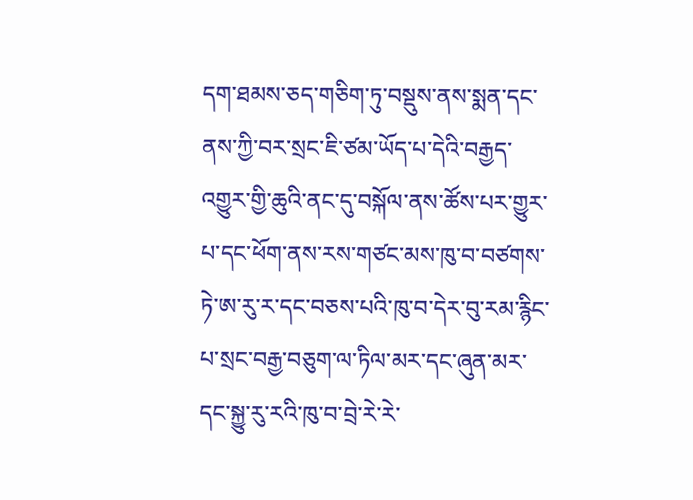དག་ཐམས་ཅད་གཅིག་ཏུ་བསྡུས་ནས་སྨན་དང་ནས་ཀྱི་བར་སྲང་ཇི་ཙམ་ཡོད་པ་དེའི་བརྒྱད་འགྱུར་གྱི་ཆུའི་ནང་དུ་བསྐོལ་ནས་ཚོས་པར་གྱུར་པ་དང་ཕོག་ནས་རས་གཙང་མས་ཁུ་བ་བཙགས་ཏེ་ཨ་རུ་ར་དང་བཅས་པའི་ཁུ་བ་དེར་བུ་རམ་རྙིང་པ་སྲང་བརྒྱ་བཅུག་ལ་ཏིལ་མར་དང་ཞུན་མར་དང་སྐྱུ་རུ་རའི་ཁུ་བ་བྲེ་རེ་རེ་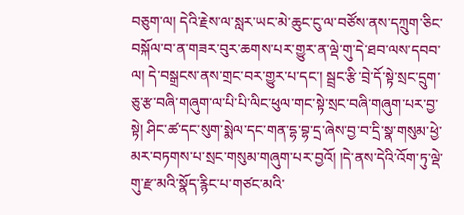བཅུག་ལ། དེའི་རྗེས་ལ་སླར་ཡང་མེ་ཆུང་ངུ་ལ་བཙོས་ནས་དཀྲུག་ཅིང་བསྐོལ་བ་ན་གཟར་བུར་ཆགས་པར་གྱུར་ན་ལྡེ་གུ་དེ་ཐབ་ལས་དབབ་ལ། དེ་བསྒྲངས་ནས་གྲང་བར་གྱུར་པ་དང་། སྦྲང་རྩི་བྲེ་དོ་སྟེ་སྲང་དྲུག་ཅུ་རྩ་བཞི་གཞུག་ལ་པི་པི་ལིང་ཕུལ་གང་སྟེ་སྲང་བཞི་གཞུག་པར་བྱ་སྟེ། ཤིང་ཚ་དང་སུག་སྨེལ་དང་གན་དྷ་བྷ་དྲ་ཞེས་བྱ་བ་དྲི་སྣ་གསུམ་ཕྱེ་མར་བཏགས་པ་སྲང་གསུམ་གཞུག་པར་བྱའོ། །དེ་ནས་དེའི་འོག་ཏུ་ལྡེ་གུ་རྫ་མའི་སྣོད་རྙིང་པ་གཙང་མའི་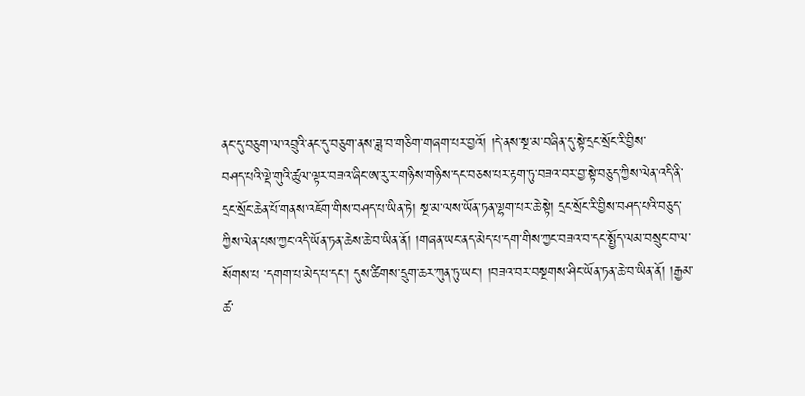ནང་དུ་བཅུག་ལ་འབྲུའི་ནང་དུ་བཅུག་ནས་ཟླ་བ་གཅིག་གཞག་པར་བྱའོ། །དེ་ནས་སྔ་མ་བཞིན་དུ་སྟེ་དྲང་སྲོང་རི་བྱིས་
བཤད་པའི་ལྡེ་གུའི་ཚུལ་ལྟར་བཟའ་ཞིང་ཨ་རུ་ར་གཉིས་གཉིས་དང་བཅས་པར་རྟག་ཏུ་བཟའ་བར་བྱ་སྟེ་བཅུད་ཀྱིས་ལེན་འདི་ནི་དྲང་སྲོང་ཆེན་པོ་གནས་འཇོག་གིས་བཤད་པ་ཡིན་ཏེ། སྔ་མ་ལས་ཡོན་ཏན་ལྷག་པར་ཆེ་སྟེ། དྲང་སྲོང་རི་བྱིས་བཤད་པའི་བཅུད་ཀྱིས་ལེན་པས་ཀྱང་འདི་ཡོན་ཏན་ཆེས་ཆེ་བ་ཡིན་ནོ། །གཞན་ཡང་ནད་མེད་པ་དག་གིས་ཀྱང་བཟའ་བ་དང་སྤྱོད་ལམ་བསྲུང་བ་ལ་ སོགས་པ ་དགག་པ་མེད་པ་དང་། དུས་ཚིགས་དྲུག་ཆར་ཀུན་ཏུ་ཡང་། །བཟའ་བར་བསྔགས་ཤིང་ཡོན་ཏན་ཆེ་བ་ཡིན་ནོ། །རྒྱམ་ཚ་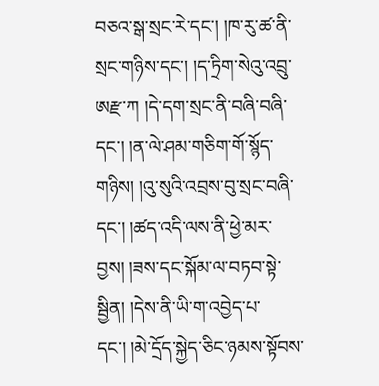བཅའ་སྒ་སྲང་རེ་དང་། །ཁ་རུ་ཚ་ནི་སྲང་གཉིས་དང་། །ད་ཏྲིག་སེའུ་འབྲུ་ཨརྫ་ཀ །དེ་དག་སྲང་ནི་བཞི་བཞི་དང་། །ན་ལེ་ཤམ་གཅིག་གོ་སྙོད་གཉིས། །འུ་སུའི་འབྲས་བུ་སྲང་བཞི་དང་། །ཚད་འདི་ལས་ནི་ཕྱེ་མར་བྱས། །ཟས་དང་སྐོམ་ལ་བཏབ་སྟེ་སྦྱིན། །དེས་ནི་ཡི་ག་འབྱེད་པ་དང་། །མེ་དྲོད་སྐྱེད་ཅིང་ཉམས་སྟོབས་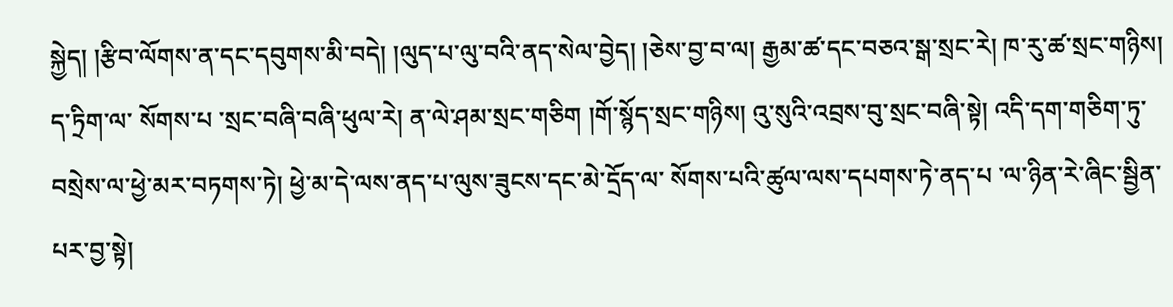སྐྱེད། །རྩིབ་ལོགས་ན་དང་དབུགས་མི་བདེ། །ལུད་པ་ལུ་བའི་ནད་སེལ་བྱེད། །ཅེས་བྱ་བ་ལ། རྒྱམ་ཚ་དང་བཅའ་སྒ་སྲང་རེ། ཁ་རུ་ཚ་སྲང་གཉིས། ད་ཏྲིག་ལ་ སོགས་པ ་སྲང་བཞི་བཞི་ཕུལ་རེ། ན་ལེ་ཤམ་སྲང་གཅིག །གོ་སྙོད་སྲང་གཉིས། འུ་སུའི་འབྲས་བུ་སྲང་བཞི་སྟེ། འདི་དག་གཅིག་ཏུ་བསྲེས་ལ་ཕྱེ་མར་བཏགས་ཏེ། ཕྱེ་མ་དེ་ལས་ནད་པ་ལུས་ཟུངས་དང་མེ་དྲོད་ལ་ སོགས་པའི་ཚུལ་ལས་དཔགས་ཏེ་ནད་པ ་ལ་ཉིན་རེ་ཞིང་སྦྱིན་པར་བྱ་སྟེ།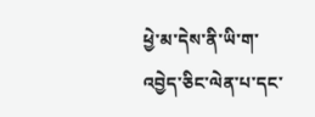ཕྱེ་མ་དེས་ནི་ཡི་ག་འབྱེད་ཅིང་ལེན་པ་དང་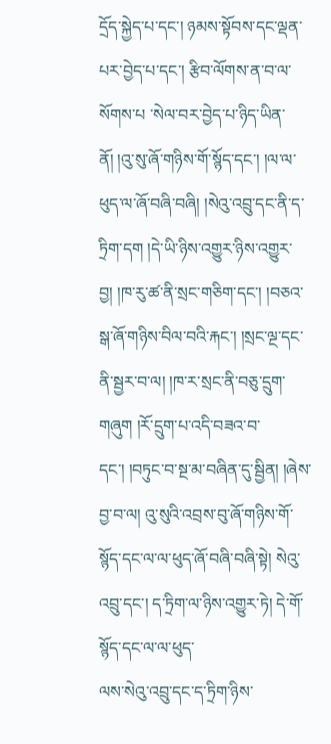དྲོད་སྐྱེད་པ་དང་། ཉམས་སྟོབས་དང་ལྡན་པར་བྱེད་པ་དང་། རྩིབ་ལོགས་ན་བ་ལ་ སོགས་པ ་སེལ་བར་བྱེད་པ་ཉིད་ཡིན་ནོ། །འུ་སུ་ཞོ་གཉིས་གོ་སྙོད་དང་། །ལ་ལ་ཕུད་ལ་ཞོ་བཞི་བཞི། །སེའུ་འབྲུ་དང་ནི་ད་ཏྲིག་དག །དེ་ཡི་ཉིས་འགྱུར་ཉིས་འགྱུར་བྱ། །ཁ་རུ་ཚ་ནི་སྲང་གཅིག་དང་། །བཅའ་སྒ་ཞོ་གཉིས་བིལ་བའི་རྐང་། །སྲང་ལྔ་དང་ནི་སྦྱར་བ་ལ། །ཁ་ར་སྲང་ནི་བཅུ་དྲུག་གཞུག །རོ་དྲུག་པ་འདི་བཟའ་བ་དང་། །བཏུང་བ་སྔ་མ་བཞིན་དུ་སྦྱིན། །ཞེས་བྱ་བ་ལ། འུ་སུའི་འབྲས་བུ་ཞོ་གཉིས་གོ་སྙོད་དང་ལ་ལ་ཕུད་ཞོ་བཞི་བཞི་སྟེ། སེའུ་འབྲུ་དང་། ད་ཏྲིག་ལ་ཉིས་འགྱུར་ཏེ། དེ་གོ་སྙོད་དང་ལ་ལ་ཕུད་
ལས་སེའུ་འབྲུ་དང་ད་ཏྲིག་ཉིས་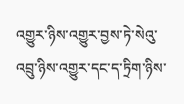འགྱུར་ཉིས་འགྱུར་བྱས་ཏེ་སེའུ་འབྲུ་ཉིས་འགྱུར་དང་ད་ཏྲིག་ཉིས་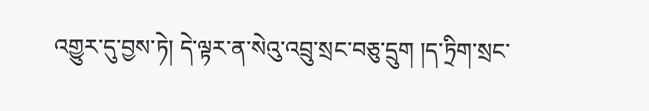འགྱུར་དུ་བྱས་ཏེ། དེ་ལྟར་ན་སེའུ་འབྲུ་སྲང་བཅུ་དྲུག །ད་ཏྲིག་སྲང་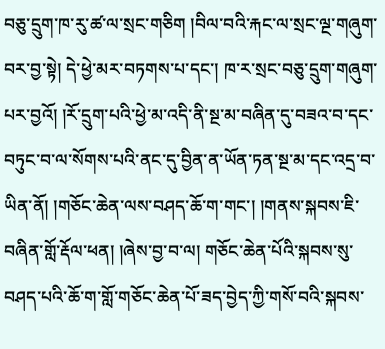བཅུ་དྲུག་ཁ་རུ་ཚ་ལ་སྲང་གཅིག །བིལ་བའི་རྐང་ལ་སྲང་ལྔ་གཞུག་བར་བྱ་སྟེ། དེ་ཕྱེ་མར་བཏགས་པ་དང་། ཁ་ར་སྲང་བཅུ་དྲུག་གཞུག་པར་བྱའོ། །རོ་དྲུག་པའི་ཕྱེ་མ་འདི་ནི་སྔ་མ་བཞིན་དུ་བཟའ་བ་དང་བཏུང་བ་ལ་སོགས་པའི་ནང་དུ་བྱིན་ན་ཡོན་ཏན་སྔ་མ་དང་འདྲ་བ་ཡིན་ནོ། །གཅོང་ཆེན་ལས་བཤད་ཆོ་ག་གང་། །གནས་སྐབས་ཇི་བཞིན་གློ་རྡོལ་ཕན། །ཞེས་བྱ་བ་ལ། གཅོང་ཆེན་པོའི་སྐབས་སུ་བཤད་པའི་ཆོ་ག་གློ་གཅོང་ཆེན་པོ་ཟད་བྱེད་ཀྱི་གསོ་བའི་སྐབས་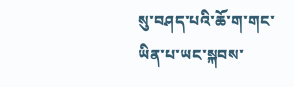སུ་བཤད་པའི་ཆོ་ག་གང་ཡིན་པ་ཡང་སྐབས་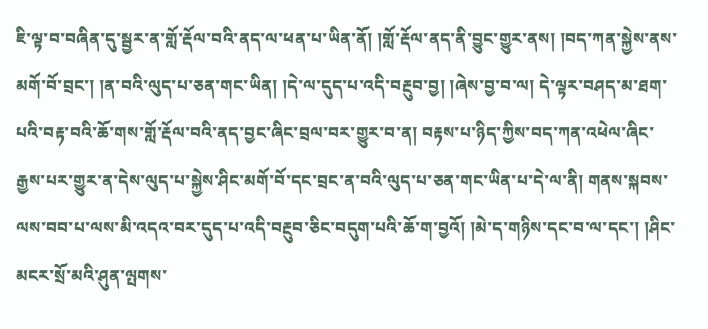ཇི་ལྟ་བ་བཞིན་དུ་སྦྱར་ན་གློ་རྡོལ་བའི་ནད་ལ་ཕན་པ་ཡིན་ནོ། །གློ་རྡོལ་ནད་ནི་བྱུང་གྱུར་ནས། །བད་ཀན་སྐྱེས་ནས་མགོ་བོ་བྲང་། །ན་བའི་ལུད་པ་ཅན་གང་ཡིན། །དེ་ལ་དུད་པ་འདི་བརྔུབ་བྱ། །ཞེས་བྱ་བ་ལ། དེ་ལྟར་བཤད་མ་ཐག་པའི་བརྟ་བའི་ཆོ་གས་གློ་རྡོལ་བའི་ནད་བྱང་ཞིང་བྲལ་བར་གྱུར་བ་ན། བརྟས་པ་ཉིད་ཀྱིས་བད་ཀན་འཕེལ་ཞིང་རྒྱས་པར་གྱུར་ན་དེས་ལུད་པ་སྐྱེས་ཤིང་མགོ་བོ་དང་བྲང་ན་བའི་ལུད་པ་ཅན་གང་ཡིན་པ་དེ་ལ་ནི། གནས་སྐབས་ལས་བབ་པ་ལས་མི་འདའ་བར་དུད་པ་འདི་བརྔུབ་ཅིང་བདུག་པའི་ཆོ་ག་བྱའོ། །མེ་ད་གཉིས་དང་བ་ལ་དང་། །ཤིང་མངར་སྲོ་མའི་ཤུན་ལྤགས་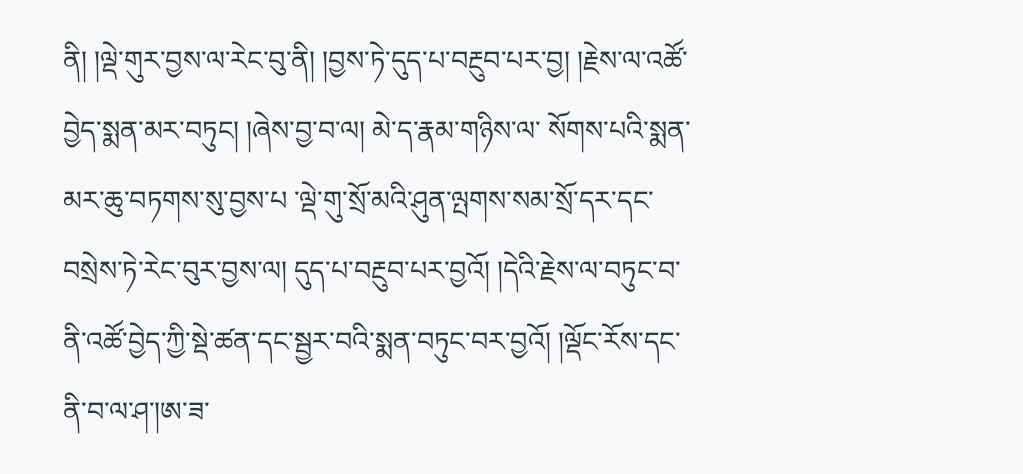ནི། །ལྡེ་གུར་བྱས་ལ་རེང་བུ་ནི། །བྱས་ཏེ་དུད་པ་བརྔུབ་པར་བྱ། །རྗེས་ལ་འཚོ་བྱེད་སྨན་མར་བཏུང། །ཞེས་བྱ་བ་ལ། མེ་ད་རྣམ་གཉིས་ལ་ སོགས་པའི་སྨན་མར་ཆུ་བཏགས་སུ་བྱས་པ ་ལྡེ་གུ་སྲོ་མའི་ཤུན་ལྤགས་སམ་སྲོ་དར་དང་བསྲེས་ཏེ་རེང་བུར་བྱས་ལ། དུད་པ་བརྔུབ་པར་བྱའོ། །དེའི་རྗེས་ལ་བཏུང་བ་ནི་འཚོ་བྱེད་ཀྱི་སྡེ་ཚན་དང་སྦྱར་བའི་སྨན་བཏུང་བར་བྱའོ། །ལྡོང་རོས་དང་ནི་བ་ལ་ཤ་།ཨ་ཟ་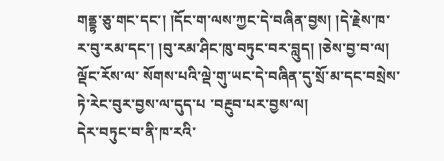གནྡྷ་ཅུ་གང་དང་། །དོང་ག་ལས་ཀྱང་དེ་བཞིན་བྱས། །དེ་རྗེས་ཁ་ར་བུ་རམ་དང་། །བུ་རམ་ཤིང་ཁུ་བཏུང་བར་བླུད། །ཅེས་བྱ་བ་ལ། ལྡོང་རོས་ལ་ སོགས་པའི་ལྡེ་གུ་ཡང་དེ་བཞིན་དུ་སྲོ་མ་དང་བསྲེས་ཏེ་རེང་བུར་བྱས་ལ་དུད་པ ་བརྔུབ་པར་བྱས་ལ།
དེར་བཏུང་བ་ནི་ཁ་རའི་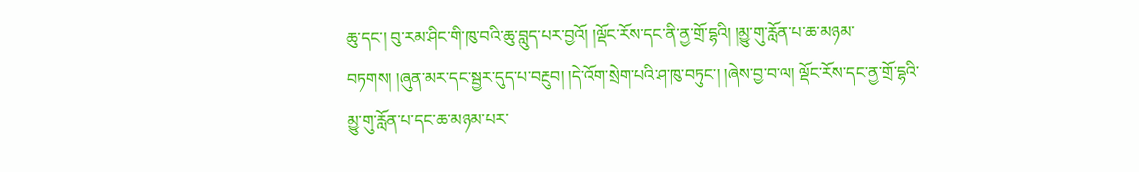ཆུ་དང་། བུ་རམ་ཤིང་གི་ཁུ་བའི་ཆུ་བླུད་པར་བྱའོ། །ལྡོང་རོས་དང་ནི་ནྱ་གྲོ་དྷའི། །མྱུ་གུ་རློན་པ་ཆ་མཉམ་བཏགས། །ཞུན་མར་དང་སྦྱར་དུད་པ་བརྔུབ། །དེ་འོག་སྲེག་པའི་ཤ་ཁུ་བཏུང་། །ཞེས་བྱ་བ་ལ། ལྡོང་རོས་དང་ནྱ་གྲོ་དྷའི་མྱུ་གུ་རློན་པ་དང་ཆ་མཉམ་པར་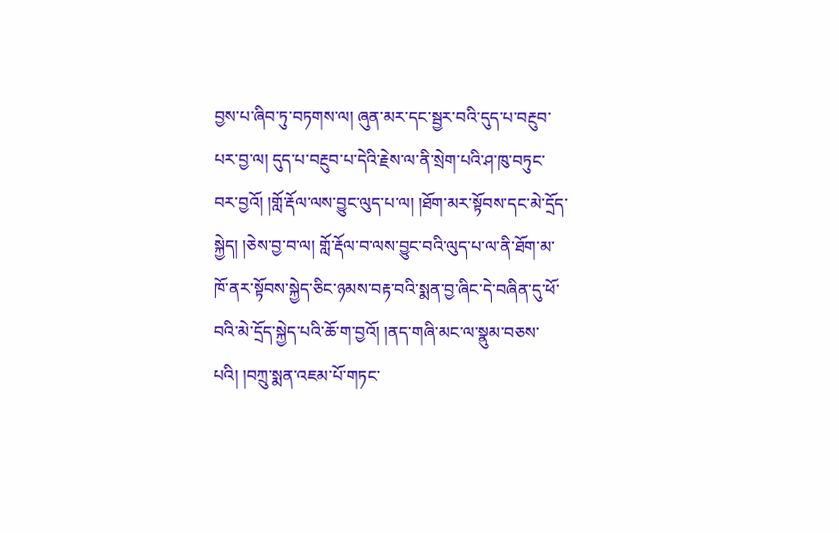བྱས་པ་ཞིབ་ཏུ་བཏགས་ལ། ཞུན་མར་དང་སྦྱར་བའི་དུད་པ་བརྔུབ་པར་བྱ་ལ། དུད་པ་བརྔུབ་པ་དེའི་རྗེས་ལ་ནི་སྲེག་པའི་ཤ་ཁུ་བཏུང་བར་བྱའོ། །གློ་རྡོལ་ལས་བྱུང་ལུད་པ་ལ། །ཐོག་མར་སྟོབས་དང་མེ་དྲོད་སྐྱེད། །ཅེས་བྱ་བ་ལ། གློ་རྡོལ་བ་ལས་བྱུང་བའི་ལུད་པ་ལ་ནི་ཐོག་མ་ཁོ་ནར་སྟོབས་སྐྱེད་ཅིང་ཉམས་བརྟ་བའི་སྨན་བྱ་ཞིང་དེ་བཞིན་དུ་ཕོ་བའི་མེ་དྲོད་སྐྱེད་པའི་ཆོ་ག་བྱའོ། །ནད་གཞི་མང་ལ་སྣུམ་བཅས་པའི། །བཀྲུ་སྨན་འཇམ་པོ་གཏང་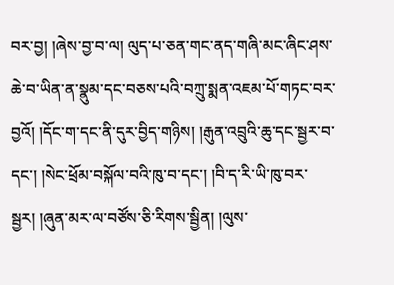བར་བྱ། །ཞེས་བྱ་བ་ལ། ལུད་པ་ཅན་གང་ནད་གཞི་མང་ཞིང་ཤས་ཆེ་བ་ཡིན་ན་སྣུམ་དང་བཅས་པའི་བཀྲུ་སྨན་འཇམ་པོ་གཏང་བར་བྱའོ། །དོང་ག་དང་ནི་དུར་བྱིད་གཉིས། །རྒུན་འབྲུའི་ཆུ་དང་སྦྱར་བ་དང་། །སེང་ཕྲོམ་བསྐོལ་བའི་ཁུ་བ་དང་། །བི་ད་རི་ཡི་ཁུ་བར་སྦྱར། །ཞུན་མར་ལ་བཙོས་ཅི་རིགས་སྦྱིན། །ལུས་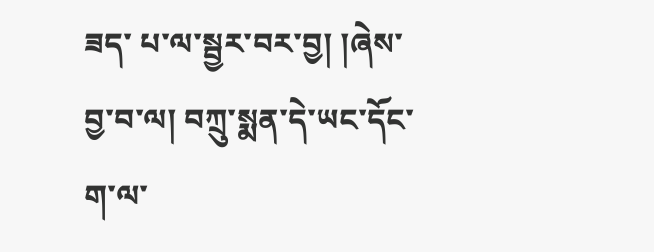ཟད་ པ་ལ་སྦྱར་བར་བྱ། །ཞེས་བྱ་བ་ལ། བཀྲུ་སྨན་དེ་ཡང་དོང་ག་ལ་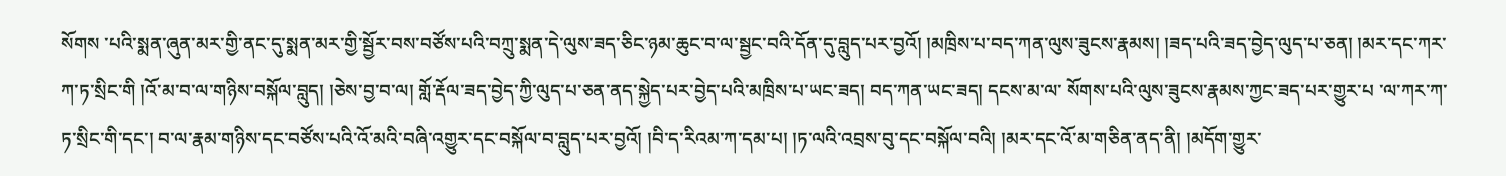སོགས ་པའི་སྨན་ཞུན་མར་གྱི་ནང་དུ་སྨན་མར་གྱི་སྦྱོར་བས་བཙོས་པའི་བཀྲུ་སྨན་དེ་ལུས་ཟད་ཅིང་ཉམ་ཆུང་བ་ལ་སྦྱང་བའི་དོན་དུ་བླུད་པར་བྱའོ། །མཁྲིས་པ་བད་ཀན་ལུས་ཟུངས་རྣམས། །ཟད་པའི་ཟད་བྱེད་ལུད་པ་ཅན། །མར་དང་ཀར་ཀ་ཏ་སྲིང་གི །འོ་མ་བ་ལ་གཉིས་བསྐོལ་བླུད། །ཅེས་བྱ་བ་ལ། གློ་རྡོལ་ཟད་བྱེད་ཀྱི་ལུད་པ་ཅན་ནད་སྐྱེད་པར་བྱེད་པའི་མཁྲིས་པ་ཡང་ཟད། བད་ཀན་ཡང་ཟད། དངས་མ་ལ་ སོགས་པའི་ལུས་ཟུངས་རྣམས་ཀྱང་ཟད་པར་གྱུར་པ ་ལ་ཀར་ཀ་ཏ་སྲིང་གི་དང་། བ་ལ་རྣམ་གཉིས་དང་བཙོས་པའི་འོ་མའི་བཞི་འགྱུར་དང་བསྐོལ་བ་བླུད་པར་བྱའོ། །བི་ད་རིའམ་ཀ་དམ་པ། །ཏ་ལའི་འབྲས་བུ་དང་བསྐོལ་བའི། །མར་དང་འོ་མ་གཅིན་ནད་ནི། །མདོག་གྱུར་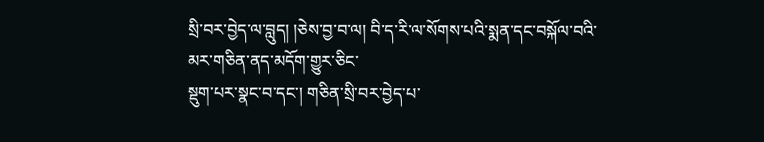སྲི་བར་བྱེད་ལ་བླུད། །ཅེས་བྱ་བ་ལ། བི་ད་རི་ལ་སོགས་པའི་སྨན་དང་བསྐོལ་བའི་མར་གཅིན་ནད་མདོག་གྱུར་ཅིང་
སྡུག་པར་སྣང་བ་དང་། གཅིན་སྲི་བར་བྱེད་པ་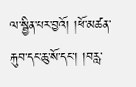ལ་སྦྱིན་པར་བྱའོ། །ཕོ་མཚན་རྐུབ་དང་ཆུ་སོ་དང་། །བརླ་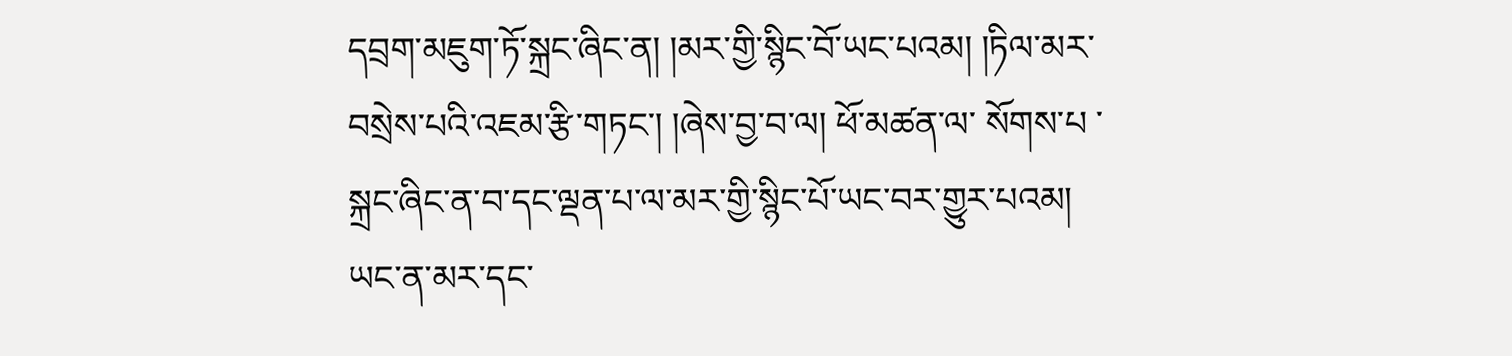དབྲག་མཇུག་ཏོ་སྐྲང་ཞིང་ན། །མར་གྱི་སྙིང་བོ་ཡང་པའམ། །ཏིལ་མར་བསྲེས་པའི་འཇམ་རྩི་གཏང་། །ཞེས་བྱ་བ་ལ། ཕོ་མཚན་ལ་ སོགས་པ ་སྐྲང་ཞིང་ན་བ་དང་ལྡན་པ་ལ་མར་གྱི་སྙིང་པོ་ཡང་བར་གྱུར་པའམ། ཡང་ན་མར་དང་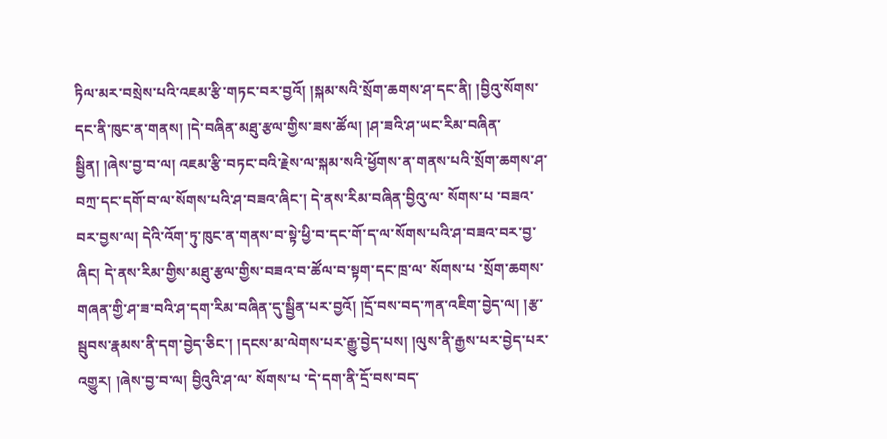ཏིལ་མར་བསྲེས་པའི་འཇམ་རྩི་གཏང་བར་བྱའོ། །སྐམ་སའི་སྲོག་ཆགས་ཤ་དང་ནི། །བྱིའུ་སོགས་དང་ནི་ཁུང་ན་གནས། །དེ་བཞིན་མཐུ་རྩལ་གྱིས་ཟས་ཚོལ། །ཤ་ཟའི་ཤ་ཡང་རིམ་བཞིན་སྦྱིན། །ཞེས་བྱ་བ་ལ། འཇམ་རྩི་བཏང་བའི་རྗེས་ལ་སྐམ་སའི་ཕྱོགས་ན་གནས་པའི་སྲོག་ཆགས་ཤ་བཀྲ་དང་དགོ་བ་ལ་སོགས་པའི་ཤ་བཟའ་ཞིང་། དེ་ནས་རིམ་བཞིན་བྱིའུ་ལ་ སོགས་པ ་བཟའ་བར་བྱས་ལ། དེའི་འོག་ཏུ་ཁུང་ན་གནས་བ་སྟེ་ཕྱི་བ་དང་གོ་ད་ལ་སོགས་པའི་ཤ་བཟའ་བར་བྱ་ཞིང། དེ་ནས་རིམ་གྱིས་མཐུ་རྩལ་གྱིས་བཟའ་བ་ཚོལ་བ་སྟག་དང་ཁྲ་ལ་ སོགས་པ ་སྲོག་ཆགས་གཞན་གྱི་ཤ་ཟ་བའི་ཤ་དག་རིམ་བཞིན་དུ་སྦྱིན་པར་བྱའོ། །དྲོ་བས་བད་ཀན་འཇིག་བྱེད་ལ། །རྩ་སྦུབས་རྣམས་ནི་དག་བྱེད་ཅིང་། །དངས་མ་ལེགས་པར་རྒྱུ་བྱེད་པས། །ལུས་ནི་རྒྱས་པར་བྱེད་པར་འགྱུར། །ཞེས་བྱ་བ་ལ། བྱིའུའི་ཤ་ལ་ སོགས་པ ་དེ་དག་ནི་དྲོ་བས་བད་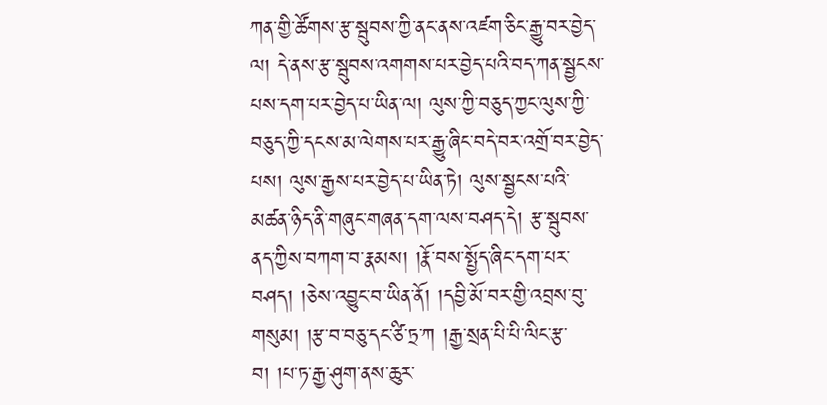ཀན་གྱི་ཚོགས་རྩ་སྦུབས་ཀྱི་ནང་ནས་འཛག་ཅིང་རྒྱུ་བར་བྱེད་ལ། དེ་ནས་རྩ་སྦུབས་འགགས་པར་བྱེད་པའི་བད་ཀན་སྦྱངས་པས་དག་པར་བྱེད་པ་ཡིན་ལ། ལུས་ཀྱི་བཅུད་ཀྱང་ལུས་ཀྱི་བཅུད་ཀྱི་དངས་མ་ལེགས་པར་རྒྱུ་ཞིང་བདེ་བར་འགྲོ་བར་བྱེད་པས། ལུས་རྒྱས་པར་བྱེད་པ་ཡིན་ཏེ། ལུས་སྦྱངས་པའི་མཚན་ཉིད་ནི་གཞུང་གཞན་དག་ལས་བཤད་དེ། རྩ་སྦུབས་ནད་ཀྱིས་བཀག་བ་རྣམས། །རྣོ་བས་སྤྱོད་ཞིང་དག་པར་བཤད། །ཅེས་འབྱུང་བ་ཡིན་ནོ། །དབྱི་མོ་བར་གྱི་འབྲས་བུ་གསུམ། །རྩ་བ་བཅུ་དང་ཙི་ཏྲ་ཀ །རྒྱ་སྲན་པི་པི་ལིང་རྩ་བ། །པ་ཏ་རྒྱ་ཤུག་ནས་ཆུར་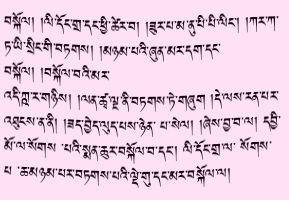བསྐོལ། །ལི་དོང་གྲ་དང་ཕྱི་ཚེར་བ། །ཟུར་པ་མ་ནུ་པི་པི་ལིང་། །ཀར་ཀ་ཏ་ཡི་སྲིང་གི་བཏགས། །མཉམ་པའི་ཞུན་མར་དག་དང་བསྐོལ། །བསྐོལ་བའི་མར་
འདི་ཀྵ་ར་གཉིས། །ལན་ཚྭ་ལྔ་ནི་བཏགས་ཏེ་གཞུག །དེ་ལས་རན་པར་འཐུངས་ན་ནི། །ཟད་བྱེད་ལུད་པས་ཉེན་ པ་སེལ། །ཞེས་བྱ་བ་ལ། དབྱི་མོ་ལ་སོགས ་པའི་སྨན་ཆུར་བསྐོལ་བ་དང་། ལི་དོང་གྲ་ལ་ སོགས་པ ་ཆ་མཉམ་པར་བཏགས་པའི་ལྡེ་གུ་དང་མར་བསྐོལ་ལ།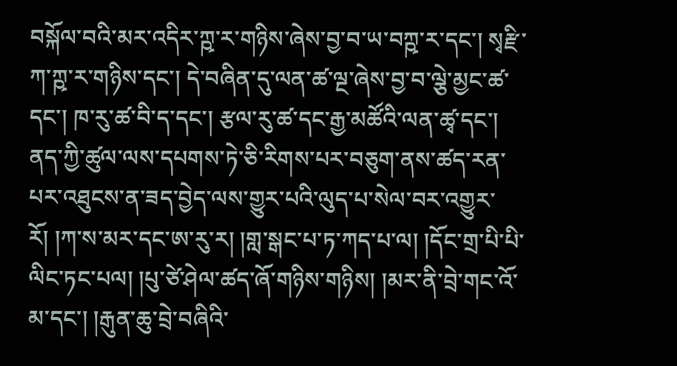བསྐོལ་བའི་མར་འདིར་ཀྵ་ར་གཉིས་ཞེས་བྱ་བ་ཡ་བཀྵ་ར་དང་། སྭརྫི་ཀ་ཀྵ་ར་གཉིས་དང་། དེ་བཞིན་དུ་ལན་ཚ་ལྔ་ཞེས་བྱ་བ་ལྕེ་མྱང་ཚ་དང་། ཁ་རུ་ཚ་བི་ད་དང་། རྩལ་རུ་ཚ་དང་རྒྱ་མཚོའི་ལན་ཚྭ་དང་། ནད་ཀྱི་ཚུལ་ལས་དཔགས་ཏེ་ཅི་རིགས་པར་བཅུག་ནས་ཚད་རན་པར་འཐུངས་ན་ཟད་བྱེད་ལས་གྱུར་པའི་ལུད་པ་སེལ་བར་འགྱུར་རོ། །ཀ་ས་མར་དང་ཨ་རུ་ར། །གླ་སྒང་པ་ཏ་ཀད་པ་ལ། །དོང་གྲ་པི་པི་ལིང་ཏང་པལ། །པུ་ཙེ་ཤེལ་ཚད་ཞོ་གཉིས་གཉིས། །མར་ནི་བྲེ་གང་འོ་མ་དང་། །རྒུན་ཆུ་བྲེ་བཞིའི་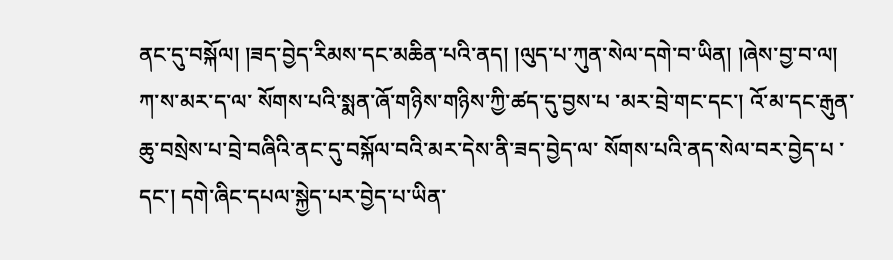ནང་དུ་བསྐོལ། །ཟད་བྱེད་རིམས་དང་མཆིན་པའི་ནད། །ལུད་པ་ཀུན་སེལ་དགེ་བ་ཡིན། །ཞེས་བྱ་བ་ལ། ཀ་ས་མར་ད་ལ་ སོགས་པའི་སྨན་ཞོ་གཉིས་གཉིས་ཀྱི་ཚད་དུ་བྱས་པ ་མར་བྲེ་གང་དང་། འོ་མ་དང་རྒུན་ཆུ་བསྲེས་པ་བྲེ་བཞིའི་ནང་དུ་བསྐོལ་བའི་མར་དེས་ནི་ཟད་བྱེད་ལ་ སོགས་པའི་ནད་སེལ་བར་བྱེད་པ ་དང་། དགེ་ཞིང་དཔལ་སྐྱེད་པར་བྱེད་པ་ཡིན་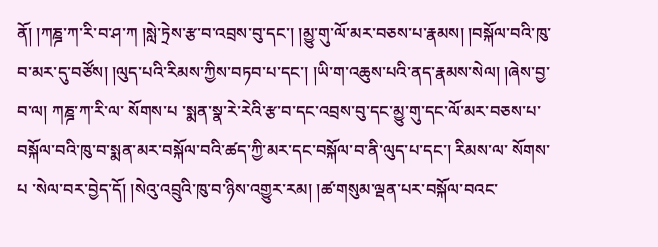ནོ། །ཀཎྜ་ཀ་རི་བ་ཤ་ཀ །སླེ་ཏྲེས་རྩ་བ་འབྲས་བུ་དང་། །མྱུ་གུ་ལོ་མར་བཅས་པ་རྣམས། །བསྐོལ་བའི་ཁུ་བ་མར་དུ་བཙོས། །ལུད་པའི་རིམས་ཀྱིས་བཏབ་པ་དང་། །ཡི་ག་འཆུས་པའི་ནད་རྣམས་སེལ། །ཞེས་བྱ་བ་ལ། ཀཎྜ་ཀ་རི་ལ་ སོགས་པ ་སྨན་སྣ་རེ་རེའི་རྩ་བ་དང་འབྲས་བུ་དང་མྱུ་གུ་དང་ལོ་མར་བཅས་པ་བསྐོལ་བའི་ཁུ་བ་སྨན་མར་བསྐོལ་བའི་ཚད་ཀྱི་མར་དང་བསྐོལ་བ་ནི་ལུད་པ་དང་། རིམས་ལ་ སོགས་པ ་སེལ་བར་བྱེད་དོ། །སེའུ་འབྲུའི་ཁུ་བ་ཉིས་འགྱུར་རམ། །ཚ་གསུམ་ལྡན་པར་བསྐོལ་བའང་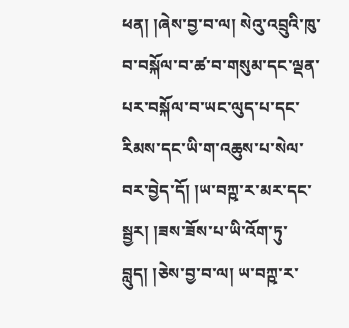ཕན། །ཞེས་བྱ་བ་ལ། སེའུ་འབྲུའི་ཁུ་བ་བསྐོལ་བ་ཚ་བ་གསུམ་དང་ལྡན་པར་བསྐོལ་བ་ཡང་ལུད་པ་དང་རིམས་དང་ཡི་ག་འཆུས་པ་སེལ་བར་བྱེད་དོ། །ཡ་བཀྵ་ར་མར་དང་སྦྱར། །ཟས་ཟོས་པ་ཡི་འོག་ཏུ་བླུད། །ཅེས་བྱ་བ་ལ། ཡ་བཀྵ་ར་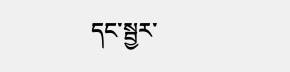དང་སྦྱར་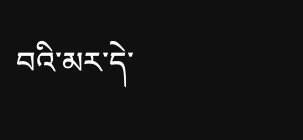བའི་མར་དེ་